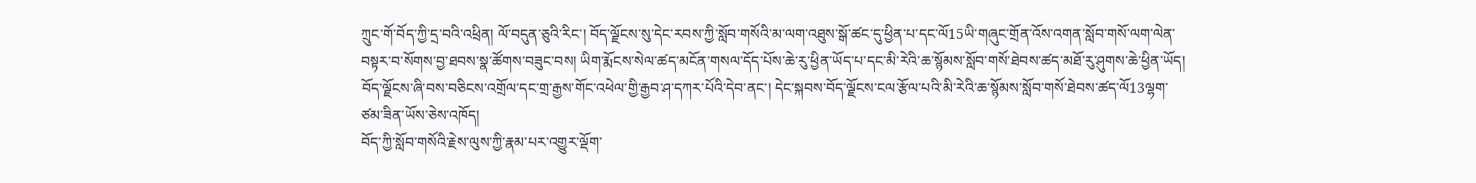ཀྲུང་གོ་བོད་ཀྱི་དྲ་བའི་འཕྲིན། ལོ་བདུན་ཅུའི་རིང་། བོད་ལྗོངས་སུ་དེང་རབས་ཀྱི་སློབ་གསོའི་མ་ལག་འཐུས་སྒོ་ཚང་དུ་ཕྱིན་པ་དང་ལོ15ཡི་གཞུང་གྲོན་འོས་འགན་སློབ་གསོ་ལག་ལེན་བསྟར་བ་སོགས་བྱ་ཐབས་སྣ་ཚོགས་བཟུང་བས། ཡིག་རྨོངས་སེལ་ཚད་མངོན་གསལ་དོད་པོས་ཆེ་རུ་ཕྱིན་ཡོད་པ་དང་མི་རེའི་ཆ་སྙོམས་སློབ་གསོ་ཐེབས་ཚད་མཐོ་རུ་ཤུགས་ཆེ་ཕྱིན་ཡོད། བོད་ལྗོངས་ཞི་བས་བཅིངས་འགྲོལ་དང་གྲ་རྒྱས་གོང་འཕེལ་གྱི་རྒྱབ་ཤ་དཀར་པོའི་དེབ་ནང་། དེང་སྐབས་བོད་ལྗོངས་ངལ་རྩོལ་པའི་མི་རེའི་ཆ་སྙོམས་སློབ་གསོ་ཐེབས་ཚད་ལོ13ལྷག་ཙམ་ཟིན་ཡོས་ཅེས་འཁོད།
བོད་ཀྱི་སློབ་གསོའི་རྗེས་ལུས་ཀྱི་རྣམ་པར་འགྱུར་ལྡོག་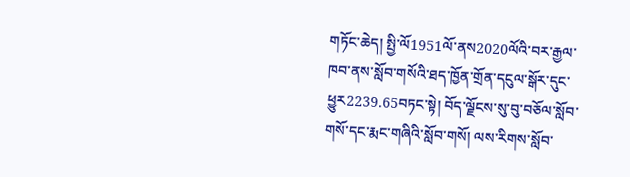གཏོང་ཆེད། སྤྱི་ལོ1951ལོ་ནས2020ལོའི་བར་རྒྱལ་ཁབ་ནས་སློབ་གསོའི་ཐད་ཁྱོན་གྲོན་དངུལ་སྒོར་དུང་ཕྱུར2239.65བཏང་སྟེ། བོད་ལྗོངས་སུ་བུ་བཅོལ་སློབ་གསོ་དང་རྨང་གཞིའི་སློབ་གསོ། ལས་རིགས་སློབ་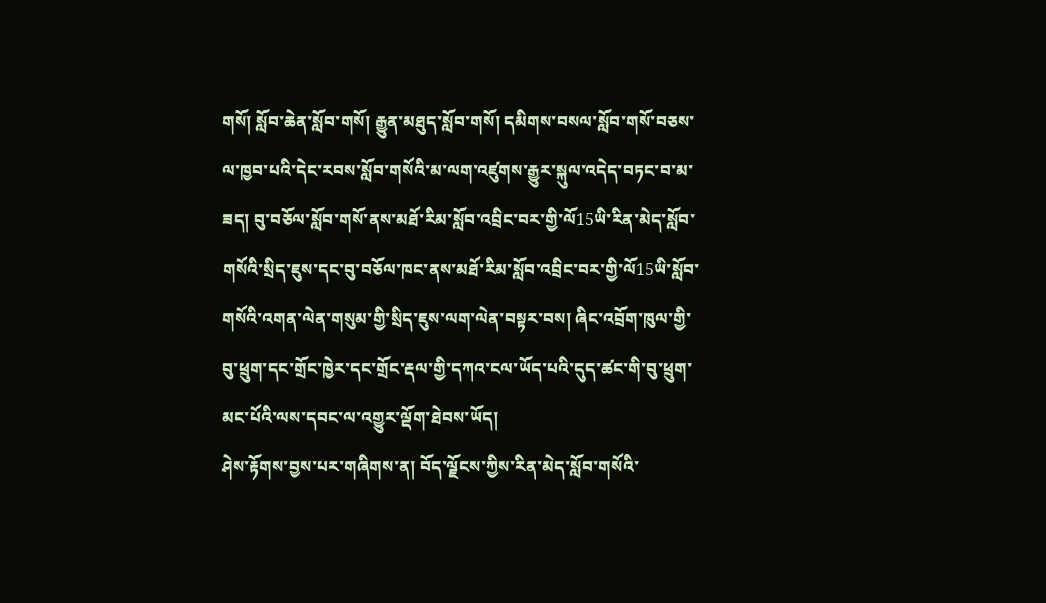གསོ། སློབ་ཆེན་སློབ་གསོ། རྒྱུན་མཐུད་སློབ་གསོ། དམིགས་བསལ་སློབ་གསོ་བཅས་ལ་ཁྱབ་པའི་དེང་རབས་སློབ་གསོའི་མ་ལག་འཛུགས་རྒྱུར་སྐུལ་འདེད་བཏང་བ་མ་ཟད། བུ་བཅོལ་སློབ་གསོ་ནས་མཐོ་རིམ་སློབ་འབྲིང་བར་གྱི་ལོ15ཡི་རིན་མེད་སློབ་གསོའི་སྲིད་ཇུས་དང་བུ་བཅོལ་ཁང་ནས་མཐོ་རིམ་སློབ་འབྲིང་བར་གྱི་ལོ15ཡི་སློབ་གསོའི་འགན་ལེན་གསུམ་གྱི་སྲིད་ཇུས་ལག་ལེན་བསྟར་བས། ཞིང་འབྲོག་ཁུལ་གྱི་བུ་ཕྲུག་དང་གྲོང་ཁྱེར་དང་གྲོང་རྡལ་གྱི་དཀའ་ངལ་ཡོད་པའི་དུད་ཚང་གི་བུ་ཕྲུག་མང་པོའི་ལས་དབང་ལ་འགྱུར་ལྡོག་ཐེབས་ཡོད།
ཤེས་རྟོགས་བྱས་པར་གཞིགས་ན། བོད་ལྗོངས་ཀྱིས་རིན་མེད་སློབ་གསོའི་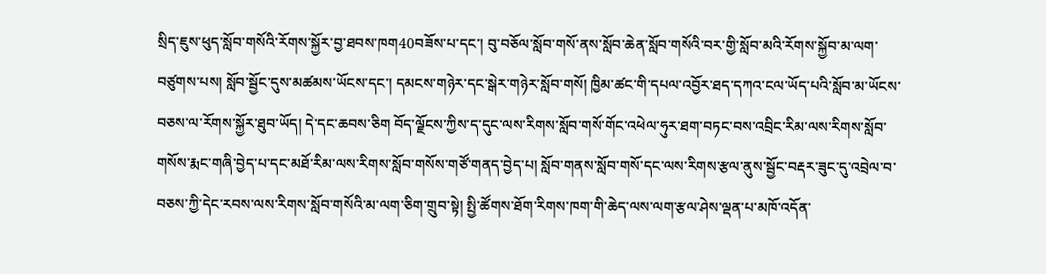སྲིད་ཇུས་ཕུད་སློབ་གསོའི་རོགས་སྐྱོར་བྱ་ཐབས་ཁག40བཟོས་པ་དང་། བུ་བཅོལ་སློབ་གསོ་ནས་སློབ་ཆེན་སློབ་གསོའི་བར་གྱི་སློབ་མའི་རོགས་སྐྱོབ་མ་ལག་བཙུགས་པས། སློབ་སྦྱོང་དུས་མཚམས་ཡོངས་དང་། དམངས་གཉེར་དང་སྒེར་གཉེར་སློབ་གསོ། ཁྱིམ་ཚང་གི་དཔལ་འབྱོར་ཐད་དཀའ་ངལ་ཡོད་པའི་སློབ་མ་ཡོངས་བཅས་ལ་རོགས་སྐྱོར་ཐུབ་ཡོད། དེ་དང་ཆབས་ཅིག བོད་ལྗོངས་ཀྱིས་ད་དུང་ལས་རིགས་སློབ་གསོ་གོང་འཕེལ་ཧུར་ཐག་བཏང་བས་འབྲིང་རིམ་ལས་རིགས་སློབ་གསོས་རྨང་གཞི་བྱེད་པ་དང་མཐོ་རིམ་ལས་རིགས་སློབ་གསོས་གཙོ་གནད་བྱེད་པ། སློབ་གནས་སློབ་གསོ་དང་ལས་རིགས་རྩལ་ནུས་སྦྱོང་བརྡར་ཟུང་དུ་འབྲེལ་བ་བཅས་ཀྱི་དེང་རབས་ལས་རིགས་སློབ་གསོའི་མ་ལག་ཅིག་གྲུབ་སྟེ། སྤྱི་ཚོགས་ཐོག་རིགས་ཁག་གི་ཆེད་ལས་ལག་རྩལ་ཤེས་ལྡན་པ་མཁོ་འདོན་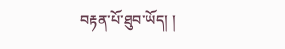བརྟན་པོ་ཐུབ་ཡོད། །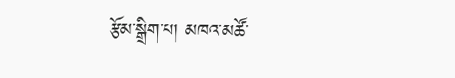རྩོམ་སྒྲིག་པ། མཁའ་མཚོ་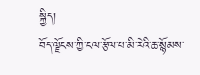སྐྱིད།
བོད་ལྗོངས་ཀྱི་ངལ་རྩོལ་པ་མི་རེའི་ཆ་སྙོམས་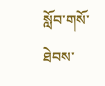སློབ་གསོ་ཐེབས་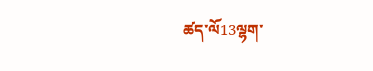ཚད་ལོ13ལྷག་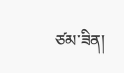ཙམ་ཟིན།